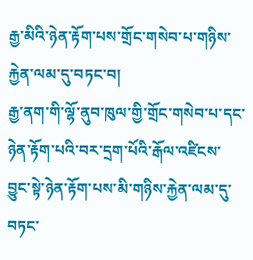རྒྱ་མིའི་ཉེན་རྟོག་པས་གྲོང་གསེབ་པ་གཉིས་རྐྱེན་ལམ་དུ་བཏང་བ།
རྒྱ་ནག་གི་ལྷོ་ནུབ་ཁུལ་གྱི་གྲོང་གསེབ་པ་དང་ཉེན་རྟོག་པའི་བར་དྲག་པོའི་རྒོལ་འཛིངས་བྱུང་སྟེ་ཉེན་རྟོག་པས་མི་གཉིས་རྐྱེན་ལམ་དུ་བཏང་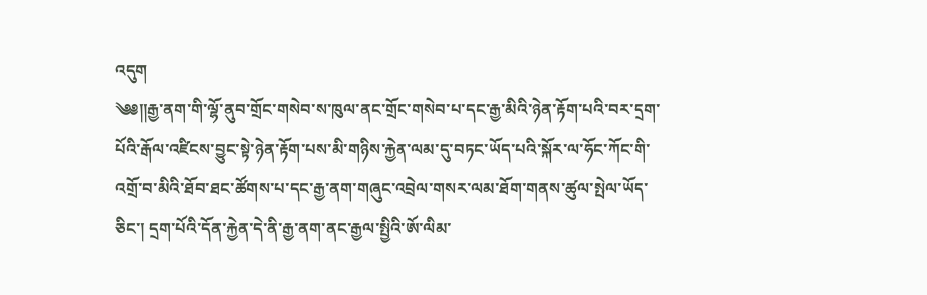འདུག
༄༅༎རྒྱ་ནག་གི་ལྷོ་ནུབ་གྲོང་གསེབ་ས་ཁུལ་ནང་གྲོང་གསེབ་པ་དང་རྒྱ་མིའི་ཉེན་རྟོག་པའི་བར་དྲག་པོའི་རྒོལ་འཛིངས་བྱུང་སྟེ་ཉེན་རྟོག་པས་མི་གཉིས་རྐྱེན་ལམ་དུ་བཏང་ཡོད་པའི་སྐོར་ལ་ཧོང་ཀོང་གི་འགྲོ་བ་མིའི་ཐོབ་ཐང་ཚོགས་པ་དང་རྒྱ་ནག་གཞུང་འབྲེལ་གསར་ལམ་ཐོག་གནས་ཚུལ་སྤེལ་ཡོད་ཅིང་། དྲག་པོའི་དོན་རྐྱེན་དེ་ནི་རྒྱ་ནག་ནང་རྒྱལ་སྤྱིའི་ཨོ་ལིམ་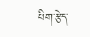པིག་རྩེད་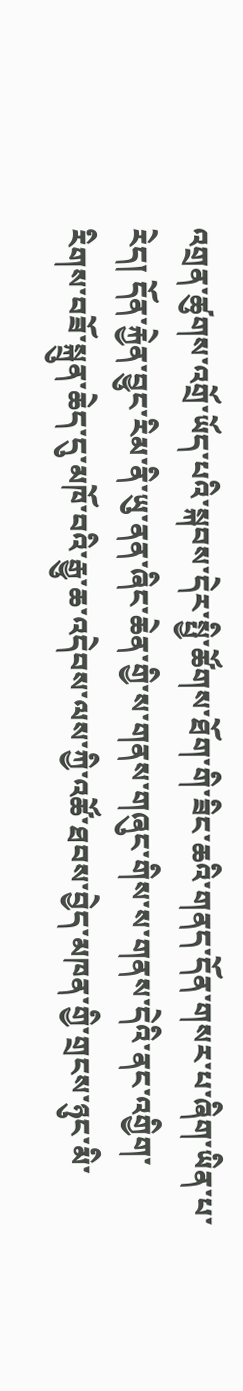འགྲན་ཚུགས་འགྲོ་ཡོད་པའི་སྐབས་དེར་སྤྱི་ཚོགས་ཐོག་གི་ཟིང་ཆའི་གནད་དོན་གསར་པ་ཞིག་ཡིན་པ་རེད། དོན་རྐྱེན་བྱུང་རིམ་ནི་ཡུ་ནན་ཞིང་ཆེན་གྱི་ས་གནས་གཞུང་གིས་ས་གནས་དེའི་ནང་འགྱིག་རིགས་བཟོ་སྐྲུན་ཆེད་དུ་མཁོ་བའི་རྒྱུ་ཆ་འདེབས་ལས་ཀྱི་འཚོ་ཐབས་བྱེད་མཁན་གྱི་གྲངས་ཉུང་མི་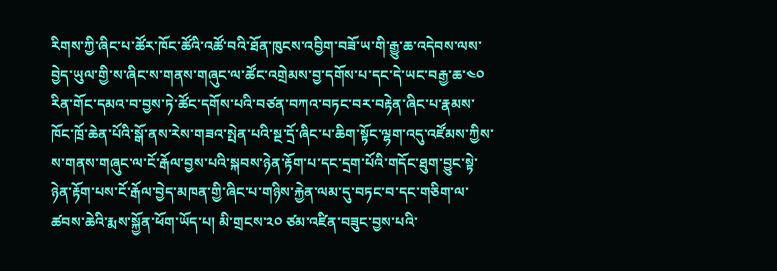རིགས་ཀྱི་ཞིང་པ་ཚོར་ཁོང་ཚོའི་འཚོ་བའི་ཐོན་ཁུངས་འབྱིག་བཟོ་ཡ་གི་རྒྱུ་ཆ་འདེབས་ལས་བྱེད་ཡུལ་གྱི་ས་ཞིང་ས་གནས་གཞུང་ལ་ཚོང་འགྲེམས་བྱ་དགོས་པ་དང་དེ་ཡང་བརྒྱ་ཆ་༤༠ རིན་གོང་དམའ་བ་བྱས་ཏེ་ཚོང་དགོས་པའི་བཙན་བཀའ་བཏང་བར་བརྟེན་ཞིང་པ་རྣམས་ཁོང་ཁྲོ་ཆེན་པོའི་སྒོ་ནས་རེས་གཟའ་སྤེན་པའི་སྔ་དྲོ་ཞིང་པ་ཆིག་སྟོང་ལྷག་འདུ་འཛོམས་ཀྱིས་ས་གནས་གཞུང་ལ་ངོ་རྒོལ་བྱས་པའི་སྐབས་ཉེན་རྟོག་པ་དང་དྲག་པོའི་གདོང་ཐུག་བྱུང་སྟེ་ཉེན་རྟོག་པས་ངོ་རྒོལ་བྱེད་མཁན་གྱི་ཞིང་པ་གཉིས་རྐྱེན་ལམ་དུ་བཏང་བ་དང་གཅིག་ལ་ཚབས་ཆེའི་རྨས་སྐྱོན་ཕོག་ཡོད་པ། མི་གྲངས་༢༠ ཙམ་འཛིན་བཟུང་བྱས་པའི་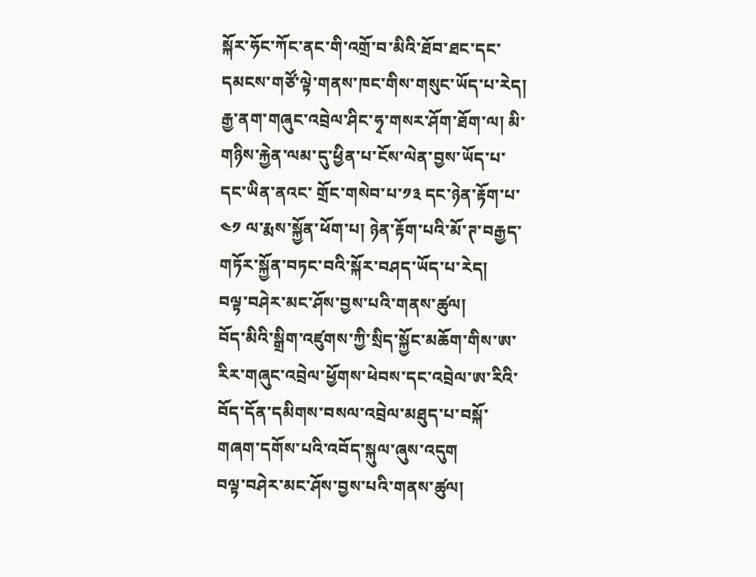སྐོར་ཧོང་ཀོང་ནང་གི་འགྲོ་བ་མིའི་ཐོབ་ཐང་དང་དམངས་གཙོ་ལྟེ་གནས་ཁང་གིས་གསུང་ཡོད་པ་རེད། རྒྱ་ནག་གཞུང་འབྲེལ་ཤིང་ཧྭ་གསར་ཤོག་ཐོག་ལ། མི་གཉིས་རྐྱེན་ལམ་དུ་ཕྱིན་པ་ངོས་ལེན་བྱས་ཡོད་པ་དང་ཡིན་ནའང་ གྲོང་གསེབ་པ་༡༣ དང་ཉེན་རྟོག་པ་༤༡ ལ་རྨས་སྐྱོན་ཕོག་པ། ཉེན་རྟོག་པའི་མོ་ཊ་བརྒྱད་གཏོར་སྐྱོན་བཏང་བའི་སྐོར་བཤད་ཡོད་པ་རེད།
བལྟ་བཤེར་མང་ཤོས་བྱས་པའི་གནས་ཚུལ།
བོད་མིའི་སྒྲིག་འཛུགས་ཀྱི་སྲིད་སྐྱོང་མཆོག་གིས་ཨ་རིར་གཞུང་འབྲེལ་ཕྱོགས་ཕེབས་དང་འབྲེལ་ཨ་རིའི་བོད་དོན་དམིགས་བསལ་འབྲེལ་མཐུད་པ་བསྐོ་གཞག་དགོས་པའི་འབོད་སྐུལ་ཞུས་འདུག
བལྟ་བཤེར་མང་ཤོས་བྱས་པའི་གནས་ཚུལ།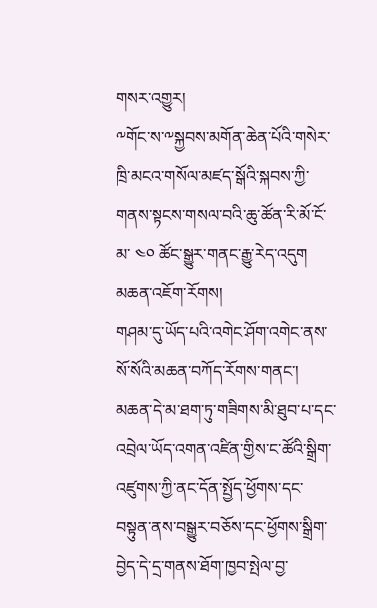གསར་འགྱུར།
༸གོང་ས་༸སྐྱབས་མགོན་ཆེན་པོའི་གསེར་ཁྲི་མངའ་གསོལ་མཛད་སྒོའི་སྐབས་ཀྱི་གནས་སྟངས་གསལ་བའི་ཆུ་ཚོན་རི་མོ་ངོ་མ་ ༤༠ ཚོང་སྒྱུར་གནང་རྒྱུ་རེད་འདུག
མཆན་འཇོག་རོགས།
གཤམ་དུ་ཡོད་པའི་འགེང་ཤོག་འགེང་ནས་སོ་སོའི་མཆན་བཀོད་རོགས་གནང་། མཆན་དེ་མ་ཐག་ཏུ་གཟིགས་མི་ཐུབ་པ་དང་འབྲེལ་ཡོད་འགན་འཛིན་གྱིས་ང་ཚོའི་སྒྲིག་འཛུགས་ཀྱི་ནང་དོན་སྤྱོད་ཕྱོགས་དང་བསྟུན་ནས་བསྒྱུར་བཅོས་དང་ཕྱོགས་སྒྲིག་བྱེད་དེ་དྲ་གནས་ཐོག་ཁྱབ་སྤེལ་བྱ་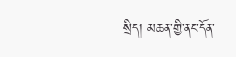སྲིད། མཆན་གྱི་ནང་དོན་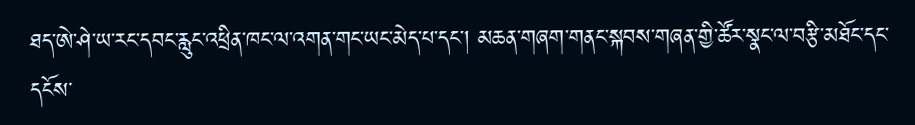ཐད་ཨེ་ཤེ་ཡ་རང་དབང་རླུང་འཕྲིན་ཁང་ལ་འགན་གང་ཡང་མེད་པ་དང་། མཆན་གཞག་གནང་སྐབས་གཞན་གྱི་ཚོར་སྣང་ལ་བརྩི་མཐོང་དང་དངོས་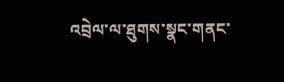འབྲེལ་ལ་ཐུགས་སྣང་གནང་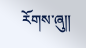རོགས་ཞུ༎